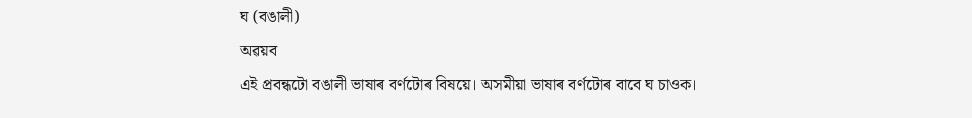ঘ (বঙালী)
অৱয়ব
এই প্ৰবন্ধটো বঙালী ভাষাৰ বৰ্ণটোৰ বিষয়ে। অসমীয়া ভাষাৰ বৰ্ণটোৰ বাবে ঘ চাওক।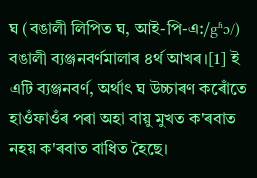ঘ (বঙালী লিপিত ঘ, আই-পি-এ:/gʱɔ/) বঙালী ব্যঞ্জনবৰ্ণমালাৰ ৪ৰ্থ আখৰ।[1] ই এটি ব্যঞ্জনবৰ্ণ, অৰ্থাৎ ঘ উচ্চাৰণ কৰোঁতে হাওঁফাওঁৰ পৰা অহা বায়ু মুখত ক'ৰবাত নহয় ক'ৰবাত বাধিত হৈছে।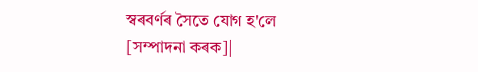স্বৰবৰ্ণৰ সৈতে যোগ হ'লে
[সম্পাদনা কৰক]|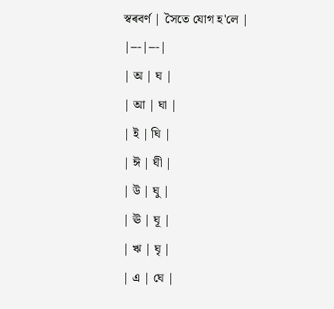স্বৰবৰ্ণ | সৈতে যোগ হ'লে |
|---|---|
| অ | ঘ |
| আ | ঘা |
| ই | ঘি |
| ঈ | ঘী |
| উ | ঘু |
| ঊ | ঘূ |
| ঋ | ঘৃ |
| এ | ঘে |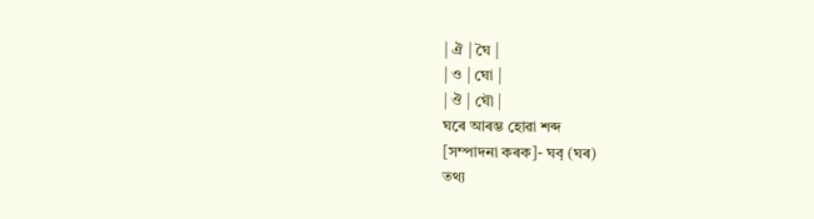| ঐ | ঘৈ |
| ও | ঘো |
| ঔ | ঘৌ |
ঘৰে আৰম্ভ হোৱা শব্দ
[সম্পাদনা কৰক]- ঘব় (ঘৰ)
তথ্য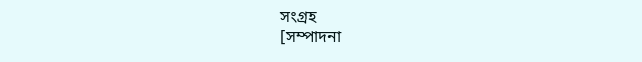সংগ্ৰহ
[সম্পাদনা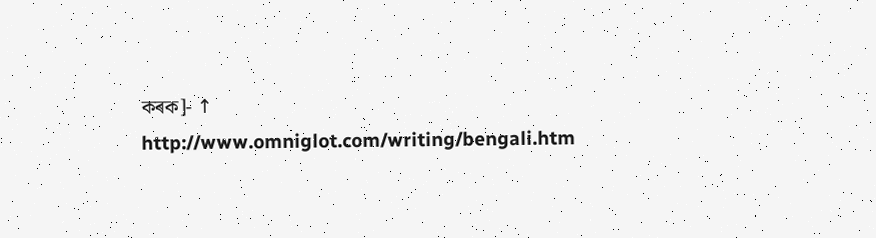কৰক]- ↑ http://www.omniglot.com/writing/bengali.htm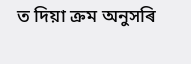ত দিয়া ক্ৰম অনুসৰি